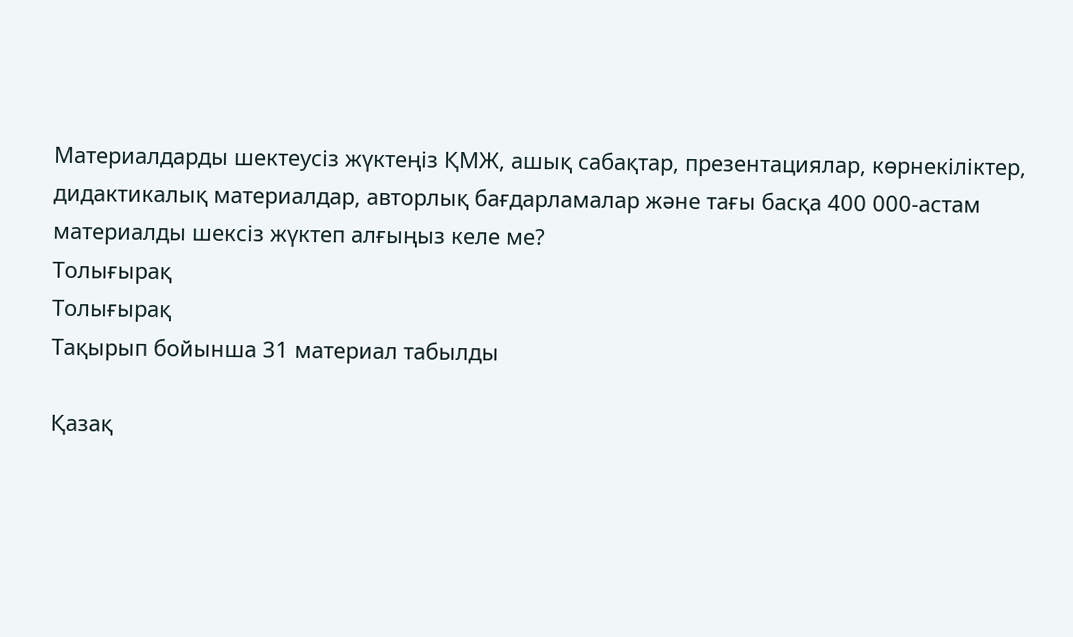Материалдарды шектеусіз жүктеңіз ҚМЖ, ашық сабақтар, презентациялар, көрнекіліктер, дидактикалық материалдар, авторлық бағдарламалар және тағы басқа 400 000-астам материалды шексіз жүктеп алғыңыз келе ме?
Толығырақ
Толығырақ
Тақырып бойынша 31 материал табылды

Қазақ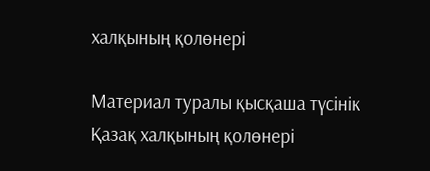халқының қолөнері

Материал туралы қысқаша түсінік
Қазақ халқының қолөнері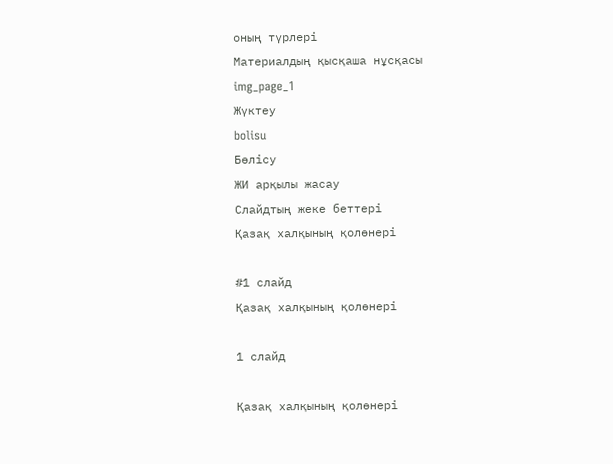оның түрлері
Материалдың қысқаша нұсқасы
img_page_1
Жүктеу
bolisu
Бөлісу
ЖИ арқылы жасау
Слайдтың жеке беттері
Қазақ халқының қолөнері

#1 слайд
Қазақ халқының қолөнері

1 слайд

Қазақ халқының қолөнері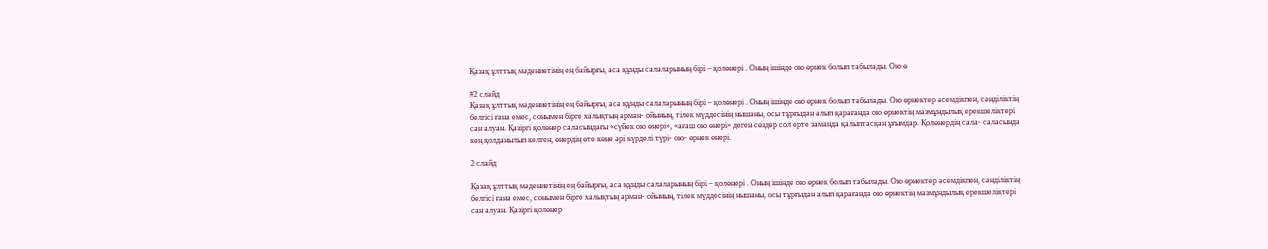Қазақ ұлттық мәдениетінің ең байырғы, аса құнды салаларының бірі – қолөнері . Оның ішінде ою өрнек болып табылады. Ою ө

#2 слайд
Қазақ ұлттық мәдениетінің ең байырғы, аса құнды салаларының бірі – қолөнері . Оның ішінде ою өрнек болып табылады. Ою өрнектер әсемдікпен, сәнділіктің белгісі ғана емес, сонымен бірге халықтың арман- ойының, тілек мүддесінің нышаны, осы тұрғыдан алып қарағанда ою өрнектің мазмұндылық ерекшеліктері сан алуан. Қазіргі қолөнер саласындағы «сүйек ою өнері», «ағаш ою өнері» деген сөздер сол ерте заманда қалыптасқан ұғымдар. Қолөнердің сала- саласында кең қолданылып келген, өнердің өте көне әрі күрделі түрі- ою- өрнек өнері.

2 слайд

Қазақ ұлттық мәдениетінің ең байырғы, аса құнды салаларының бірі – қолөнері . Оның ішінде ою өрнек болып табылады. Ою өрнектер әсемдікпен, сәнділіктің белгісі ғана емес, сонымен бірге халықтың арман- ойының, тілек мүддесінің нышаны, осы тұрғыдан алып қарағанда ою өрнектің мазмұндылық ерекшеліктері сан алуан. Қазіргі қолөнер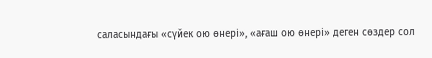саласындағы «сүйек ою өнері», «ағаш ою өнері» деген сөздер сол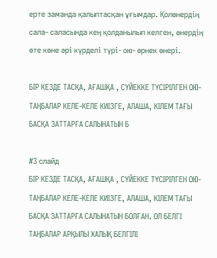ерте заманда қалыптасқан ұғымдар. Қолөнердің сала- саласында кең қолданылып келген, өнердің өте көне әрі күрделі түрі- ою- өрнек өнері.

БІР КЕЗДЕ ТАСҚА, АҒАШҚА , СҮЙЕККЕ ТҮСІРІЛГЕН ОЮ-ТАҢБАЛАР КЕЛЕ-КЕЛЕ КИІЗГЕ, АЛАША, КІЛЕМ ТАҒЫ БАСҚА ЗАТТАРҒА САЛЫНАТЫН Б

#3 слайд
БІР КЕЗДЕ ТАСҚА, АҒАШҚА , СҮЙЕККЕ ТҮСІРІЛГЕН ОЮ-ТАҢБАЛАР КЕЛЕ-КЕЛЕ КИІЗГЕ, АЛАША, КІЛЕМ ТАҒЫ БАСҚА ЗАТТАРҒА САЛЫНАТЫН БОЛҒАН. ОЛ БЕЛГІ ТАҢБАЛАР АРҚЫЛЫ ХАЛЫҚ БЕЛГІЛІ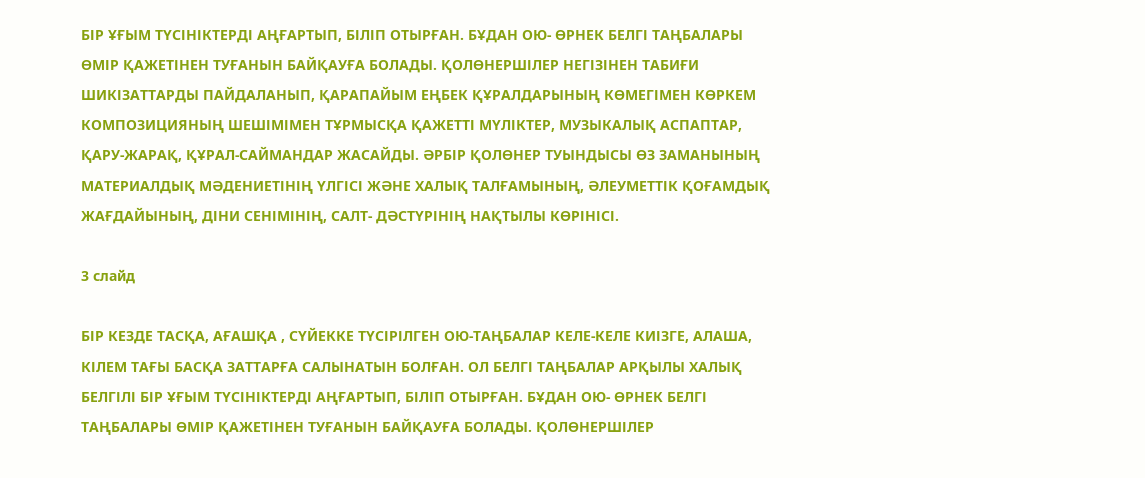БІР ҰҒЫМ ТҮСІНІКТЕРДІ АҢҒАРТЫП, БІЛІП ОТЫРҒАН. БҰДАН ОЮ- ӨРНЕК БЕЛГІ ТАҢБАЛАРЫ ӨМІР ҚАЖЕТІНЕН ТУҒАНЫН БАЙҚАУҒА БОЛАДЫ. ҚОЛӨНЕРШІЛЕР НЕГІЗІНЕН ТАБИҒИ ШИКІЗАТТАРДЫ ПАЙДАЛАНЫП, ҚАРАПАЙЫМ ЕҢБЕК ҚҰРАЛДАРЫНЫҢ КӨМЕГІМЕН КӨРКЕМ КОМПОЗИЦИЯНЫҢ ШЕШІМІМЕН ТҰРМЫСҚА ҚАЖЕТТІ МҮЛІКТЕР, МУЗЫКАЛЫҚ АСПАПТАР, ҚАРУ-ЖАРАҚ, ҚҰРАЛ-САЙМАНДАР ЖАСАЙДЫ. ӘРБІР ҚОЛӨНЕР ТУЫНДЫСЫ ӨЗ ЗАМАНЫНЫҢ МАТЕРИАЛДЫҚ МӘДЕНИЕТІНІҢ ҮЛГІСІ ЖӘНЕ ХАЛЫҚ ТАЛҒАМЫНЫҢ, ӘЛЕУМЕТТІК ҚОҒАМДЫҚ ЖАҒДАЙЫНЫҢ, ДІНИ СЕНІМІНІҢ, САЛТ- ДӘСТҮРІНІҢ НАҚТЫЛЫ КӨРІНІСІ.

3 слайд

БІР КЕЗДЕ ТАСҚА, АҒАШҚА , СҮЙЕККЕ ТҮСІРІЛГЕН ОЮ-ТАҢБАЛАР КЕЛЕ-КЕЛЕ КИІЗГЕ, АЛАША, КІЛЕМ ТАҒЫ БАСҚА ЗАТТАРҒА САЛЫНАТЫН БОЛҒАН. ОЛ БЕЛГІ ТАҢБАЛАР АРҚЫЛЫ ХАЛЫҚ БЕЛГІЛІ БІР ҰҒЫМ ТҮСІНІКТЕРДІ АҢҒАРТЫП, БІЛІП ОТЫРҒАН. БҰДАН ОЮ- ӨРНЕК БЕЛГІ ТАҢБАЛАРЫ ӨМІР ҚАЖЕТІНЕН ТУҒАНЫН БАЙҚАУҒА БОЛАДЫ. ҚОЛӨНЕРШІЛЕР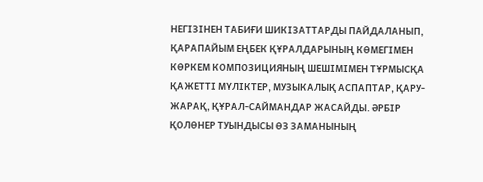НЕГІЗІНЕН ТАБИҒИ ШИКІЗАТТАРДЫ ПАЙДАЛАНЫП, ҚАРАПАЙЫМ ЕҢБЕК ҚҰРАЛДАРЫНЫҢ КӨМЕГІМЕН КӨРКЕМ КОМПОЗИЦИЯНЫҢ ШЕШІМІМЕН ТҰРМЫСҚА ҚАЖЕТТІ МҮЛІКТЕР, МУЗЫКАЛЫҚ АСПАПТАР, ҚАРУ-ЖАРАҚ, ҚҰРАЛ-САЙМАНДАР ЖАСАЙДЫ. ӘРБІР ҚОЛӨНЕР ТУЫНДЫСЫ ӨЗ ЗАМАНЫНЫҢ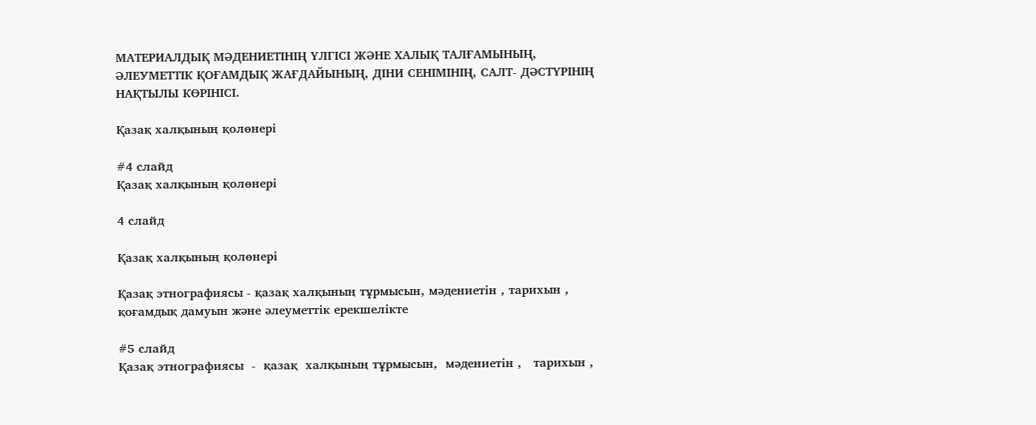МАТЕРИАЛДЫҚ МӘДЕНИЕТІНІҢ ҮЛГІСІ ЖӘНЕ ХАЛЫҚ ТАЛҒАМЫНЫҢ, ӘЛЕУМЕТТІК ҚОҒАМДЫҚ ЖАҒДАЙЫНЫҢ, ДІНИ СЕНІМІНІҢ, САЛТ- ДӘСТҮРІНІҢ НАҚТЫЛЫ КӨРІНІСІ.

Қазақ халқының қолөнері

#4 слайд
Қазақ халқының қолөнері

4 слайд

Қазақ халқының қолөнері

Қазақ этнографиясы - қазақ халқының тұрмысын, мәдениетін , тарихын , қоғамдық дамуын және әлеуметтік ерекшелікте

#5 слайд
Қазақ этнографиясы  -  қазақ  халқының тұрмысын,  мәдениетін ,   тарихын ,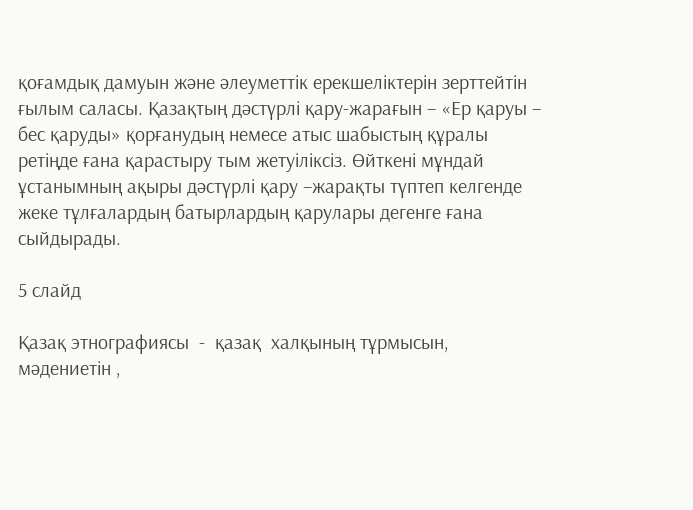қоғамдық дамуын және әлеуметтік ерекшеліктерін зерттейтін ғылым саласы. Қазақтың дәстүрлі қару-жарағын – «Ер қаруы – бес қаруды» қорғанудың немесе атыс шабыстың құралы ретіңде ғана қарастыру тым жетуіліксіз. Өйткені мұндай ұстанымның ақыры дәстүрлі қару –жарақты түптеп келгенде жеке тұлғалардың батырлардың қарулары дегенге ғана сыйдырады.

5 слайд

Қазақ этнографиясы  -  қазақ  халқының тұрмысын,  мәдениетін ,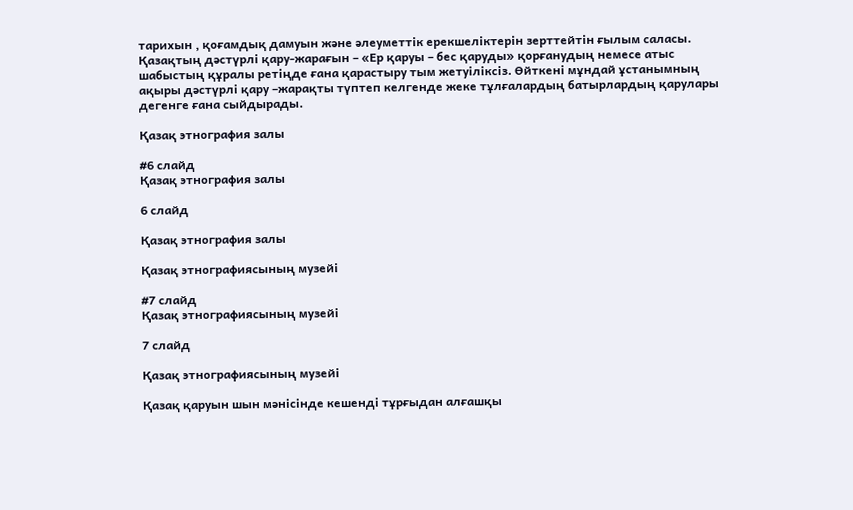тарихын , қоғамдық дамуын және әлеуметтік ерекшеліктерін зерттейтін ғылым саласы. Қазақтың дәстүрлі қару-жарағын – «Ер қаруы – бес қаруды» қорғанудың немесе атыс шабыстың құралы ретіңде ғана қарастыру тым жетуіліксіз. Өйткені мұндай ұстанымның ақыры дәстүрлі қару –жарақты түптеп келгенде жеке тұлғалардың батырлардың қарулары дегенге ғана сыйдырады.

Қазақ этнография залы

#6 слайд
Қазақ этнография залы

6 слайд

Қазақ этнография залы

Қазақ этнографиясының музейі

#7 слайд
Қазақ этнографиясының музейі

7 слайд

Қазақ этнографиясының музейі

Қазақ қаруын шын мәнісінде кешенді тұрғыдан алғашқы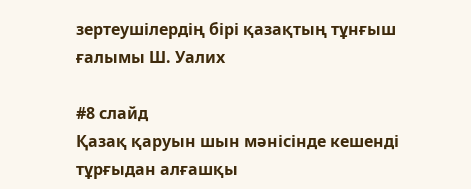зертеушілердің бірі қазақтың тұнғыш ғалымы Ш. Уалих

#8 слайд
Қазақ қаруын шын мәнісінде кешенді тұрғыдан алғашқы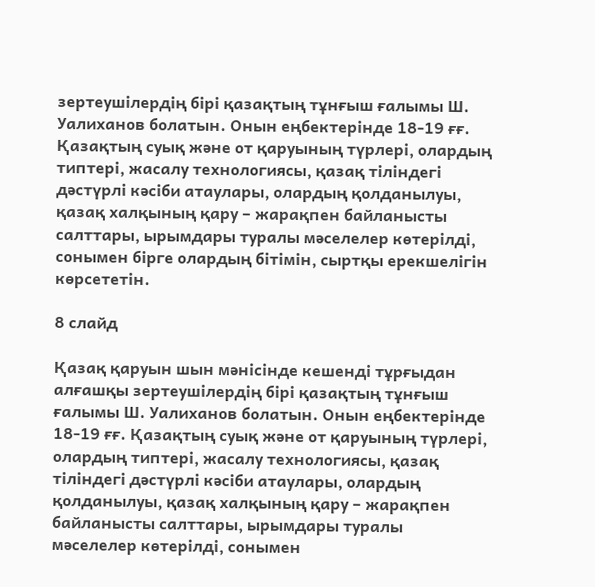зертеушілердің бірі қазақтың тұнғыш ғалымы Ш. Уалиханов болатын. Онын еңбектерінде 18-19 ғғ. Қазақтың суық және от қаруының түрлері, олардың типтері, жасалу технологиясы, қазақ тіліндегі дәстүрлі кәсіби атаулары, олардың қолданылуы, қазақ халқының қару – жарақпен байланысты салттары, ырымдары туралы мәселелер көтерілді, сонымен бірге олардың бітімін, сыртқы ерекшелігін көрсететін.

8 слайд

Қазақ қаруын шын мәнісінде кешенді тұрғыдан алғашқы зертеушілердің бірі қазақтың тұнғыш ғалымы Ш. Уалиханов болатын. Онын еңбектерінде 18-19 ғғ. Қазақтың суық және от қаруының түрлері, олардың типтері, жасалу технологиясы, қазақ тіліндегі дәстүрлі кәсіби атаулары, олардың қолданылуы, қазақ халқының қару – жарақпен байланысты салттары, ырымдары туралы мәселелер көтерілді, сонымен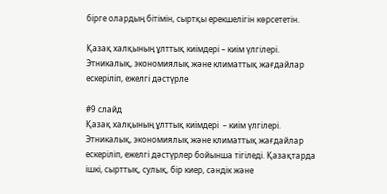бірге олардың бітімін, сыртқы ерекшелігін көрсететін.

Қазақ халқының ұлттық киімдері – киім үлгілері. Этникалық, экономиялық және климаттық жағдайлар ескеріліп, ежелгі дәстүрле

#9 слайд
Қазақ халқының ұлттық киімдері  – киім үлгілері.  Этникалық, экономиялық және климаттық жағдайлар ескеріліп, ежелгі дәстүрлер бойынша тігіледі. Қазақтарда ішкі, сырттық, сулық, бір киер, сәндік және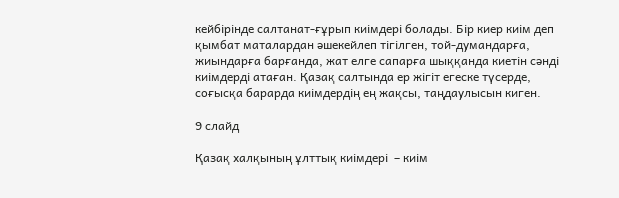кейбірінде салтанат-ғұрып киімдері болады. Бір киер киім деп қымбат маталардан әшекейлеп тігілген, той-думандарға, жиындарға барғанда, жат елге сапарға шыққанда киетін сәнді киімдерді атаған. Қазақ салтында ер жігіт егеске түсерде, соғысқа барарда киімдердің ең жақсы, таңдаулысын киген.

9 слайд

Қазақ халқының ұлттық киімдері  – киім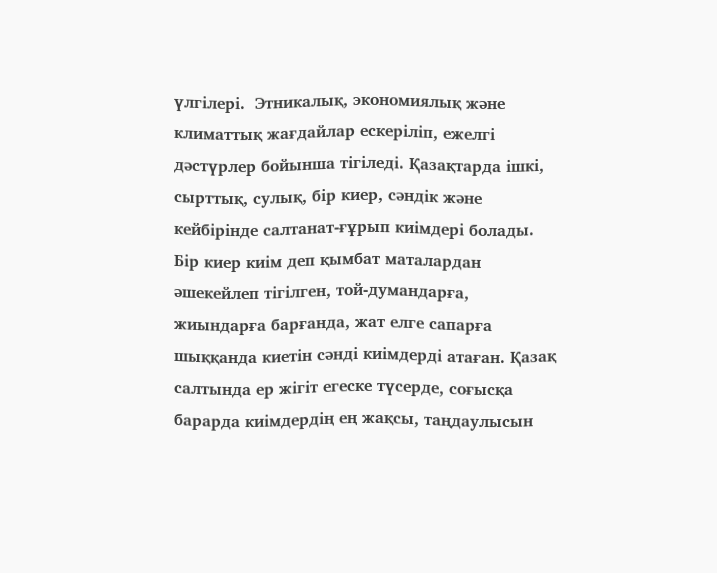үлгілері.  Этникалық, экономиялық және климаттық жағдайлар ескеріліп, ежелгі дәстүрлер бойынша тігіледі. Қазақтарда ішкі, сырттық, сулық, бір киер, сәндік және кейбірінде салтанат-ғұрып киімдері болады. Бір киер киім деп қымбат маталардан әшекейлеп тігілген, той-думандарға, жиындарға барғанда, жат елге сапарға шыққанда киетін сәнді киімдерді атаған. Қазақ салтында ер жігіт егеске түсерде, соғысқа барарда киімдердің ең жақсы, таңдаулысын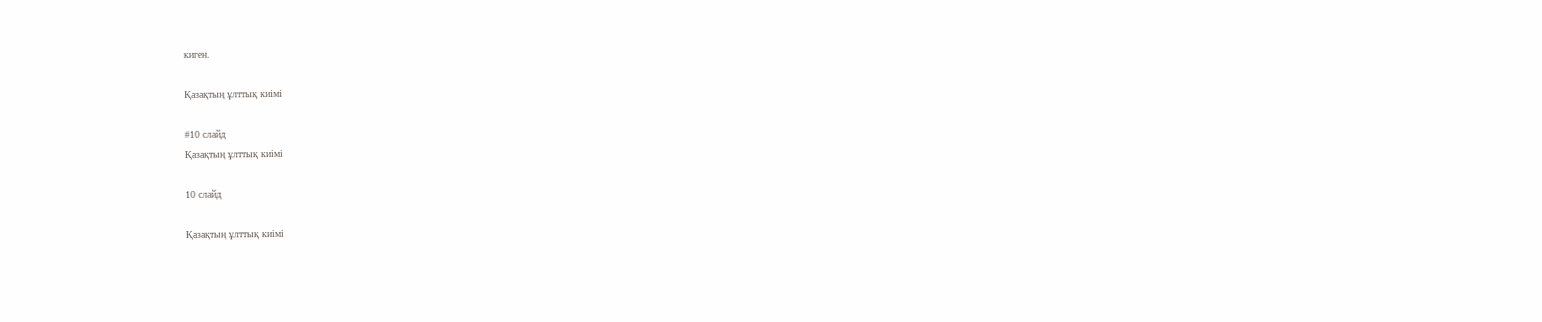киген.

Қазақтың ұлттық киімі

#10 слайд
Қазақтың ұлттық киімі

10 слайд

Қазақтың ұлттық киімі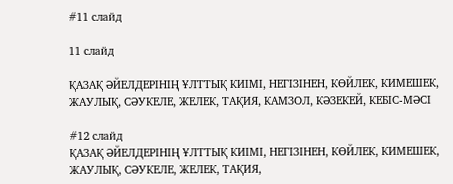#11 слайд

11 слайд

ҚАЗАҚ ӘЙЕЛДЕРІНІҢ ҰЛТТЫҚ КИІМІ, НЕГІЗІНЕН, КӨЙЛЕК, КИМЕШЕК, ЖАУЛЫҚ, СӘУКЕЛЕ, ЖЕЛЕК, ТАҚИЯ, КАМЗОЛ, КӘЗЕКЕЙ, КЕБІС-МӘСІ

#12 слайд
ҚАЗАҚ ӘЙЕЛДЕРІНІҢ ҰЛТТЫҚ КИІМІ, НЕГІЗІНЕН, КӨЙЛЕК, КИМЕШЕК, ЖАУЛЫҚ, СӘУКЕЛЕ, ЖЕЛЕК, ТАҚИЯ,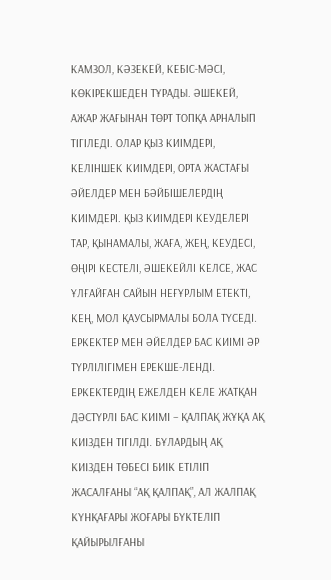КАМЗОЛ, КӘЗЕКЕЙ, КЕБІС-МӘСІ, КӨКІРЕКШЕДЕН ТҰРАДЫ. ӘШЕКЕЙ, АЖАР ЖАҒЫНАН ТӨРТ ТОПҚА АРНАЛЫП ТІГІЛЕДІ. ОЛАР ҚЫЗ КИІМДЕРІ, КЕЛІНШЕК КИІМДЕРІ, ОРТА ЖАСТАҒЫ ӘЙЕЛДЕР МЕН БӘЙБІШЕЛЕРДІҢ КИІМДЕРІ. ҚЫЗ КИІМДЕРІ КЕУДЕЛЕРІ ТАР, ҚЫНАМАЛЫ, ЖАҒА, ЖЕҢ, КЕУДЕСІ, ӨҢІРІ КЕСТЕЛІ, ӘШЕКЕЙЛІ КЕЛСЕ, ЖАС ҰЛҒАЙҒАН САЙЫН НЕҒҰРЛЫМ ЕТЕКТІ, КЕҢ, МОЛ ҚАУСЫРМАЛЫ БОЛА ТҮСЕДІ. ЕРКЕКТЕР МЕН ӘЙЕЛДЕР БАС КИІМІ ӘР ТҮРЛІЛІГІМЕН ЕРЕКШЕ-ЛЕНДІ. ЕРКЕКТЕРДІҢ ЕЖЕЛДЕН КЕЛЕ ЖАТҚАН ДӘСТҮРЛІ БАС КИІМІ – ҚАЛПАҚ ЖҰҚА АҚ КИІЗДЕН ТІГІЛДІ. БҰЛАРДЫҢ АҚ КИІЗДЕН ТӨБЕСІ БИІК ЕТІЛІП ЖАСАЛҒАНЫ “АҚ ҚАЛПАҚ”, АЛ ЖАЛПАҚ КҮНҚАҒАРЫ ЖОҒАРЫ БҮКТЕЛІП ҚАЙЫРЫЛҒАНЫ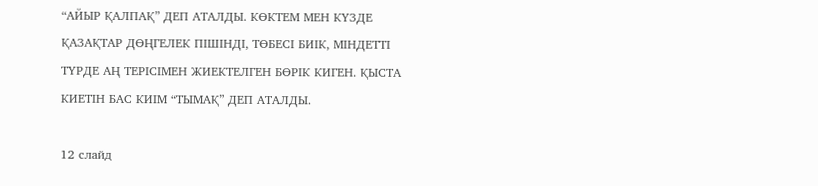“АЙЫР ҚАЛПАҚ” ДЕП АТАЛДЫ. КӨКТЕМ МЕН КҮЗДЕ ҚАЗАҚТАР ДӨҢГЕЛЕК ПІШІНДІ, ТӨБЕСІ БИІК, МІНДЕТТІ ТҮРДЕ АҢ ТЕРІСІМЕН ЖИЕКТЕЛГЕН БӨРІК КИГЕН. ҚЫСТА КИЕТІН БАС КИІМ “ТЫМАҚ” ДЕП АТАЛДЫ.

12 слайд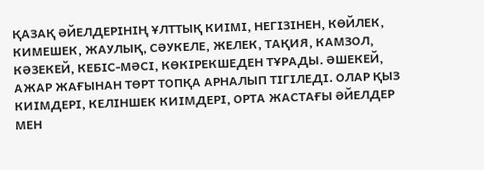ҚАЗАҚ ӘЙЕЛДЕРІНІҢ ҰЛТТЫҚ КИІМІ, НЕГІЗІНЕН, КӨЙЛЕК, КИМЕШЕК, ЖАУЛЫҚ, СӘУКЕЛЕ, ЖЕЛЕК, ТАҚИЯ, КАМЗОЛ, КӘЗЕКЕЙ, КЕБІС-МӘСІ, КӨКІРЕКШЕДЕН ТҰРАДЫ. ӘШЕКЕЙ, АЖАР ЖАҒЫНАН ТӨРТ ТОПҚА АРНАЛЫП ТІГІЛЕДІ. ОЛАР ҚЫЗ КИІМДЕРІ, КЕЛІНШЕК КИІМДЕРІ, ОРТА ЖАСТАҒЫ ӘЙЕЛДЕР МЕН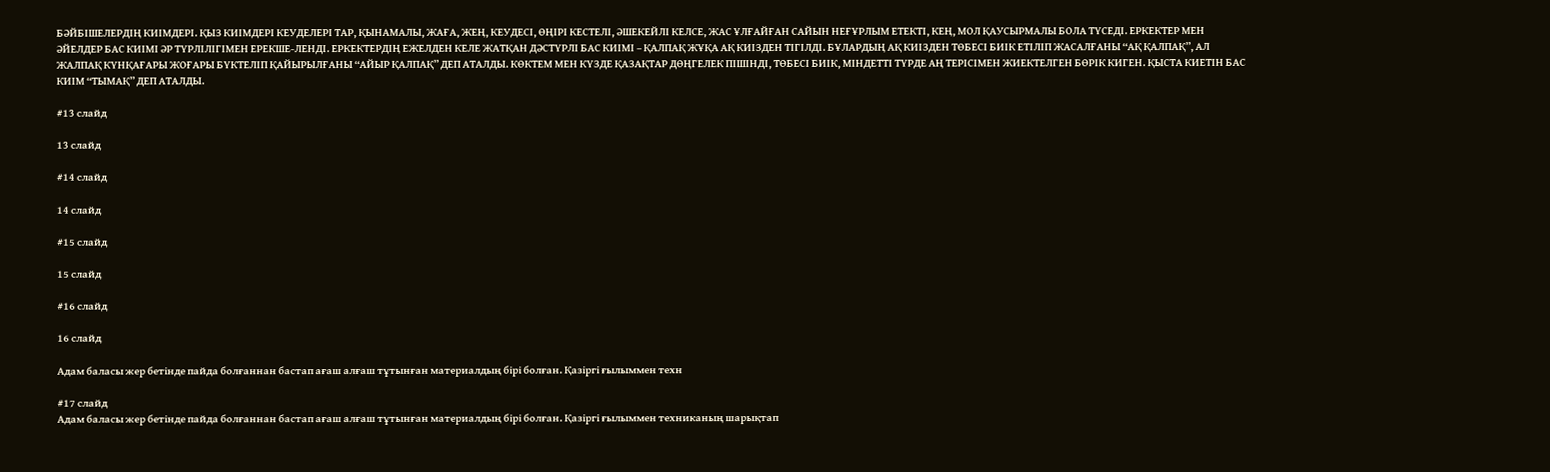БӘЙБІШЕЛЕРДІҢ КИІМДЕРІ. ҚЫЗ КИІМДЕРІ КЕУДЕЛЕРІ ТАР, ҚЫНАМАЛЫ, ЖАҒА, ЖЕҢ, КЕУДЕСІ, ӨҢІРІ КЕСТЕЛІ, ӘШЕКЕЙЛІ КЕЛСЕ, ЖАС ҰЛҒАЙҒАН САЙЫН НЕҒҰРЛЫМ ЕТЕКТІ, КЕҢ, МОЛ ҚАУСЫРМАЛЫ БОЛА ТҮСЕДІ. ЕРКЕКТЕР МЕН ӘЙЕЛДЕР БАС КИІМІ ӘР ТҮРЛІЛІГІМЕН ЕРЕКШЕ-ЛЕНДІ. ЕРКЕКТЕРДІҢ ЕЖЕЛДЕН КЕЛЕ ЖАТҚАН ДӘСТҮРЛІ БАС КИІМІ – ҚАЛПАҚ ЖҰҚА АҚ КИІЗДЕН ТІГІЛДІ. БҰЛАРДЫҢ АҚ КИІЗДЕН ТӨБЕСІ БИІК ЕТІЛІП ЖАСАЛҒАНЫ “АҚ ҚАЛПАҚ”, АЛ ЖАЛПАҚ КҮНҚАҒАРЫ ЖОҒАРЫ БҮКТЕЛІП ҚАЙЫРЫЛҒАНЫ “АЙЫР ҚАЛПАҚ” ДЕП АТАЛДЫ. КӨКТЕМ МЕН КҮЗДЕ ҚАЗАҚТАР ДӨҢГЕЛЕК ПІШІНДІ, ТӨБЕСІ БИІК, МІНДЕТТІ ТҮРДЕ АҢ ТЕРІСІМЕН ЖИЕКТЕЛГЕН БӨРІК КИГЕН. ҚЫСТА КИЕТІН БАС КИІМ “ТЫМАҚ” ДЕП АТАЛДЫ.

#13 слайд

13 слайд

#14 слайд

14 слайд

#15 слайд

15 слайд

#16 слайд

16 слайд

Адам баласы жер бетінде пайда болғаннан бастап ағаш алғаш тұтынған материалдың бірі болған. Қазіргі ғылыммен техн

#17 слайд
Адам баласы жер бетінде пайда болғаннан бастап ағаш алғаш тұтынған материалдың бірі болған. Қазіргі ғылыммен техниканың шарықтап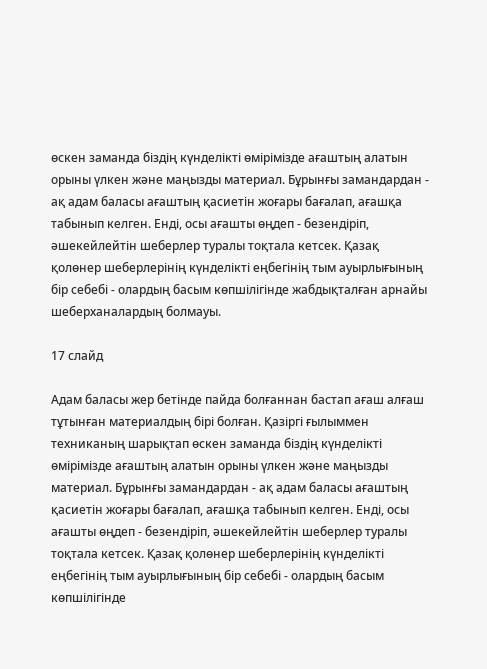өскен заманда біздің күнделікті өмірімізде ағаштың алатын орыны үлкен және маңызды материал. Бұрынғы замандардан - ақ адам баласы ағаштың қасиетін жоғары бағалап, ағашқа табынып келген. Енді, осы ағашты өңдеп - безендіріп, әшекейлейтін шеберлер туралы тоқтала кетсек. Қазақ қолөнер шеберлерінің күнделікті еңбегінің тым ауырлығының бір себебі - олардың басым көпшілігінде жабдықталған арнайы шеберханалардың болмауы.

17 слайд

Адам баласы жер бетінде пайда болғаннан бастап ағаш алғаш тұтынған материалдың бірі болған. Қазіргі ғылыммен техниканың шарықтап өскен заманда біздің күнделікті өмірімізде ағаштың алатын орыны үлкен және маңызды материал. Бұрынғы замандардан - ақ адам баласы ағаштың қасиетін жоғары бағалап, ағашқа табынып келген. Енді, осы ағашты өңдеп - безендіріп, әшекейлейтін шеберлер туралы тоқтала кетсек. Қазақ қолөнер шеберлерінің күнделікті еңбегінің тым ауырлығының бір себебі - олардың басым көпшілігінде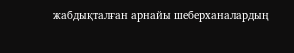жабдықталған арнайы шеберханалардың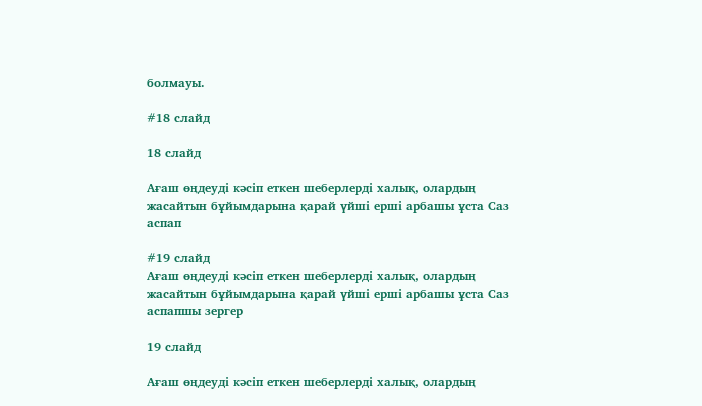болмауы.

#18 слайд

18 слайд

Ағаш өңдеуді кәсіп еткен шеберлерді халық, олардың жасайтын бұйымдарына қарай үйші ерші арбашы ұста Саз аспап

#19 слайд
Ағаш өңдеуді кәсіп еткен шеберлерді халық, олардың жасайтын бұйымдарына қарай үйші ерші арбашы ұста Саз аспапшы зергер

19 слайд

Ағаш өңдеуді кәсіп еткен шеберлерді халық, олардың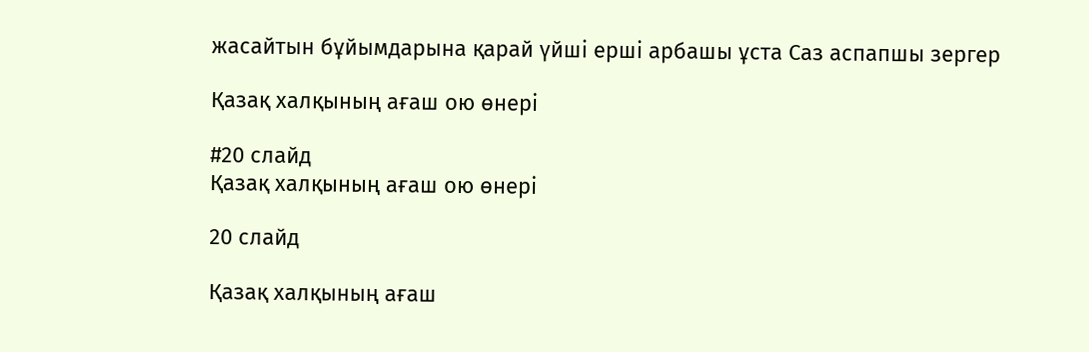жасайтын бұйымдарына қарай үйші ерші арбашы ұста Саз аспапшы зергер

Қазақ халқының ағаш ою өнері

#20 слайд
Қазақ халқының ағаш ою өнері

20 слайд

Қазақ халқының ағаш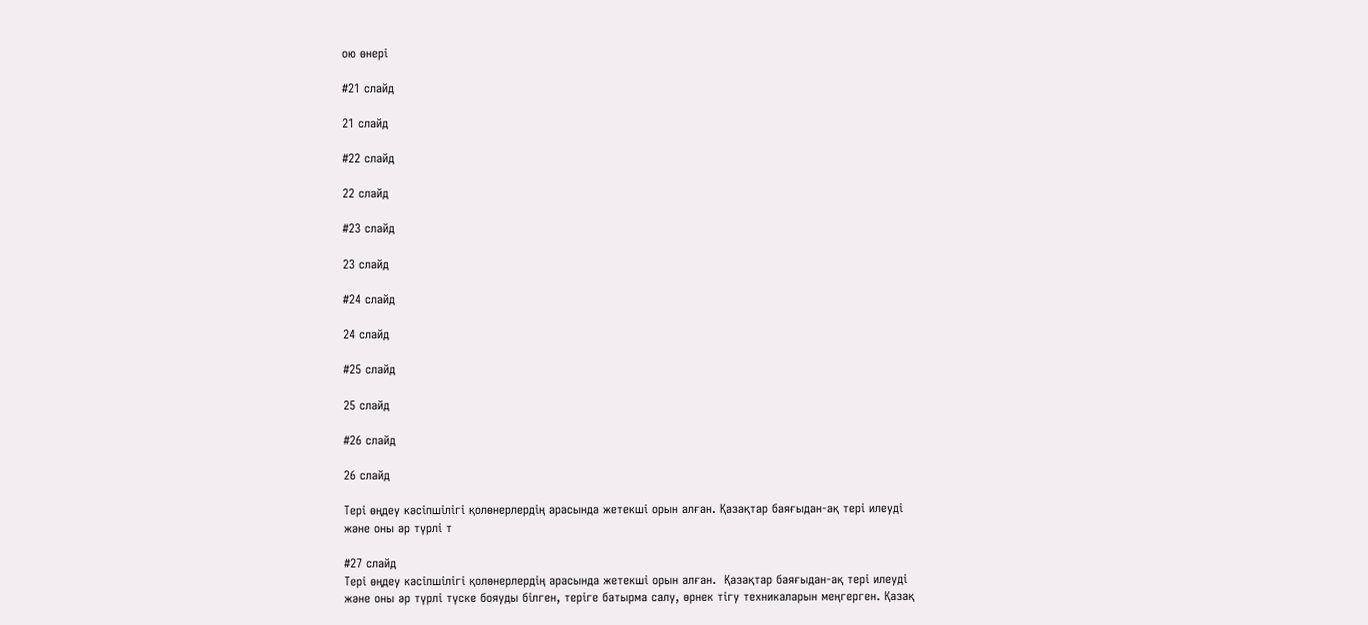ою өнері

#21 слайд

21 слайд

#22 слайд

22 слайд

#23 слайд

23 слайд

#24 слайд

24 слайд

#25 слайд

25 слайд

#26 слайд

26 слайд

Тері өңдеу кәсіпшілігі қолөнерлердің арасында жетекші орын алған. Қазақтар баяғыдан-ақ тері илеуді және оны әр түрлі т

#27 слайд
Тері өңдеу кәсіпшілігі қолөнерлердің арасында жетекші орын алған.  Қазақтар баяғыдан-ақ тері илеуді және оны әр түрлі түске бояуды білген, теріге батырма салу, өрнек тігу техникаларын меңгерген. Қазақ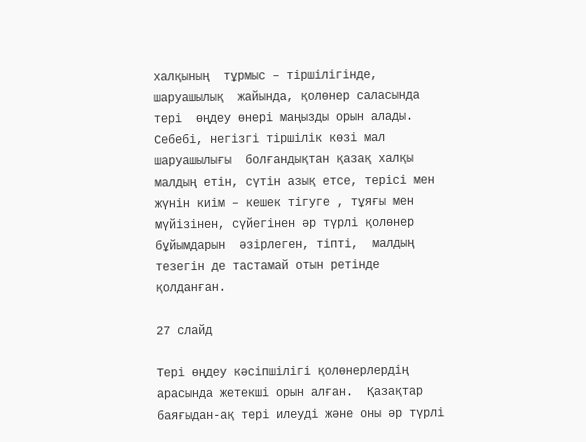халқының  тұрмыс – тіршілігінде, шаруашылық  жайында, қолөнер саласында  тері  өңдеу өнері маңызды орын алады. Себебі, негізгі тіршілік көзі мал шаруашылығы  болғандықтан қазақ халқы малдың етін, сүтін азық етсе, терісі мен жүнін киім – кешек тігуге , тұяғы мен мүйізінен, сүйегінен әр түрлі қолөнер бұйымдарын  әзірлеген, тіпті,  малдың тезегін де тастамай отын ретінде қолданған.

27 слайд

Тері өңдеу кәсіпшілігі қолөнерлердің арасында жетекші орын алған.  Қазақтар баяғыдан-ақ тері илеуді және оны әр түрлі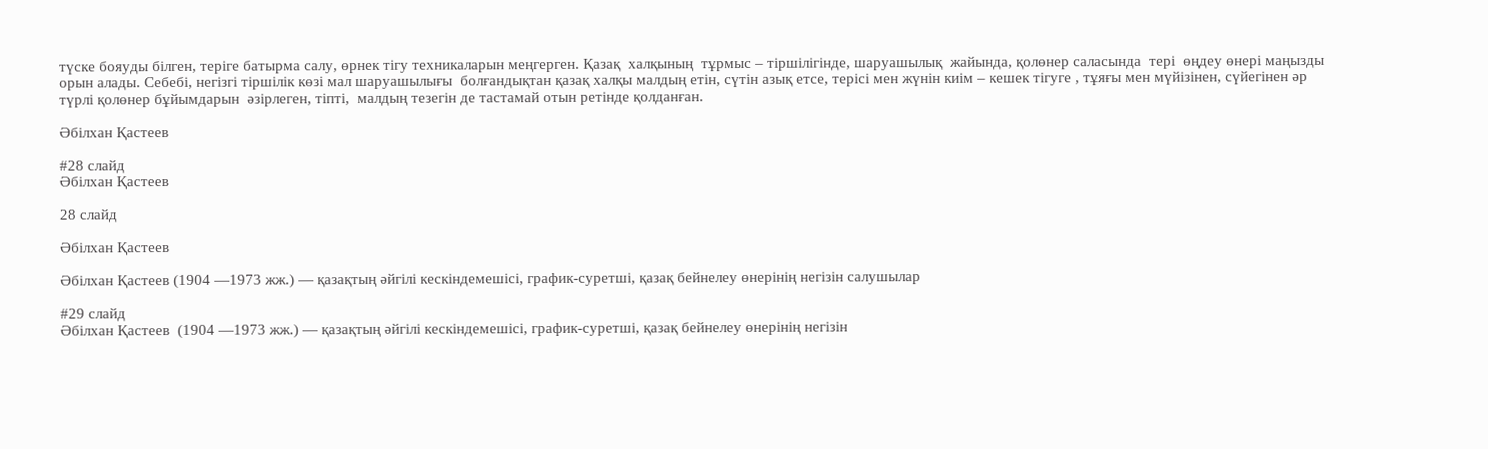түске бояуды білген, теріге батырма салу, өрнек тігу техникаларын меңгерген. Қазақ  халқының  тұрмыс – тіршілігінде, шаруашылық  жайында, қолөнер саласында  тері  өңдеу өнері маңызды орын алады. Себебі, негізгі тіршілік көзі мал шаруашылығы  болғандықтан қазақ халқы малдың етін, сүтін азық етсе, терісі мен жүнін киім – кешек тігуге , тұяғы мен мүйізінен, сүйегінен әр түрлі қолөнер бұйымдарын  әзірлеген, тіпті,  малдың тезегін де тастамай отын ретінде қолданған.

Әбілхан Қастеев

#28 слайд
Әбілхан Қастеев

28 слайд

Әбілхан Қастеев

Әбілхан Қастеев (1904 —1973 жж.) — қазақтың әйгілі кескіндемешісі, график-суретші, қазақ бейнелеу өнерінің негізін салушылар

#29 слайд
Әбілхан Қастеев  (1904 —1973 жж.) — қазақтың әйгілі кескіндемешісі, график-суретші, қазақ бейнелеу өнерінің негізін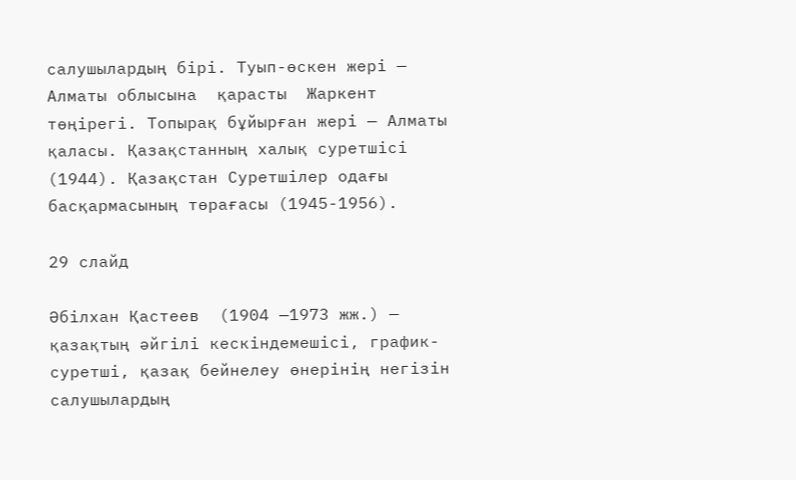салушылардың бірі. Туып-өскен жері —  Алматы облысына  қарасты  Жаркент  төңірегі. Топырақ бұйырған жері — Алматы қаласы. Қазақстанның халық суретшісі (1944). Қазақстан Суретшілер одағы басқармасының төрағасы (1945-1956).

29 слайд

Әбілхан Қастеев  (1904 —1973 жж.) — қазақтың әйгілі кескіндемешісі, график-суретші, қазақ бейнелеу өнерінің негізін салушылардың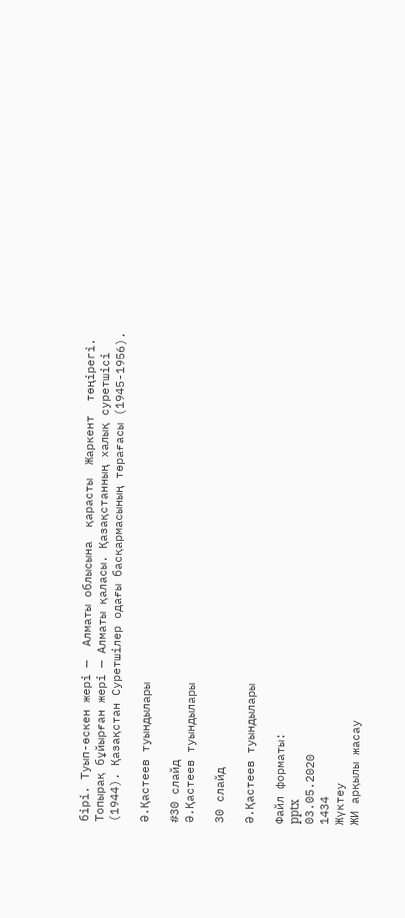бірі. Туып-өскен жері —  Алматы облысына  қарасты  Жаркент  төңірегі. Топырақ бұйырған жері — Алматы қаласы. Қазақстанның халық суретшісі (1944). Қазақстан Суретшілер одағы басқармасының төрағасы (1945-1956).

Ә.Қастеев туындылары

#30 слайд
Ә.Қастеев туындылары

30 слайд

Ә.Қастеев туындылары

Файл форматы:
pptx
03.05.2020
1434
Жүктеу
ЖИ арқылы жасау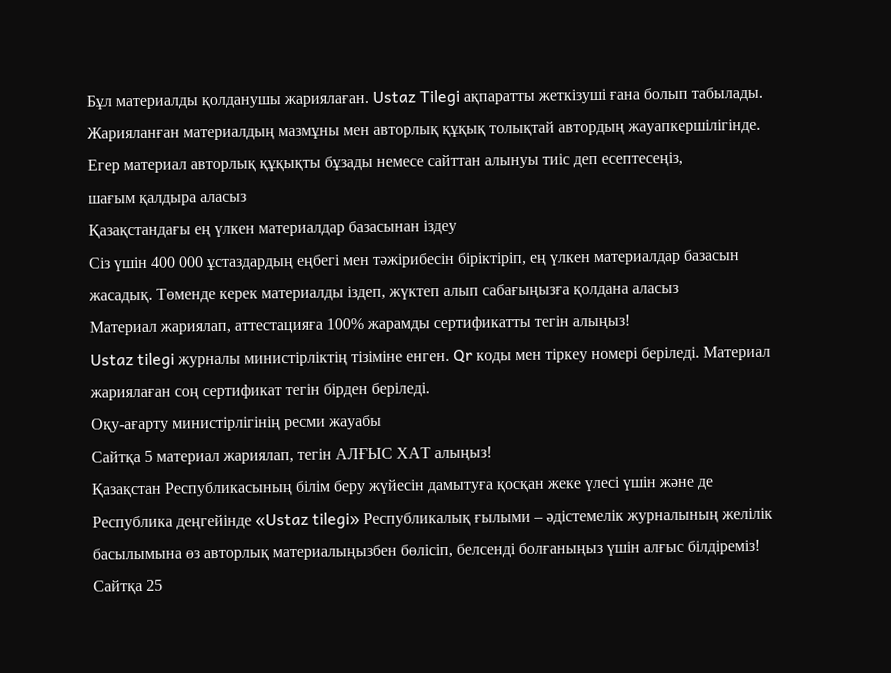Бұл материалды қолданушы жариялаған. Ustaz Tilegi ақпаратты жеткізуші ғана болып табылады. Жарияланған материалдың мазмұны мен авторлық құқық толықтай автордың жауапкершілігінде. Егер материал авторлық құқықты бұзады немесе сайттан алынуы тиіс деп есептесеңіз,
шағым қалдыра аласыз
Қазақстандағы ең үлкен материалдар базасынан іздеу
Сіз үшін 400 000 ұстаздардың еңбегі мен тәжірибесін біріктіріп, ең үлкен материалдар базасын жасадық. Төменде керек материалды іздеп, жүктеп алып сабағыңызға қолдана аласыз
Материал жариялап, аттестацияға 100% жарамды сертификатты тегін алыңыз!
Ustaz tilegi журналы министірліктің тізіміне енген. Qr коды мен тіркеу номері беріледі. Материал жариялаған соң сертификат тегін бірден беріледі.
Оқу-ағарту министірлігінің ресми жауабы
Сайтқа 5 материал жариялап, тегін АЛҒЫС ХАТ алыңыз!
Қазақстан Республикасының білім беру жүйесін дамытуға қосқан жеке үлесі үшін және де Республика деңгейінде «Ustaz tilegi» Республикалық ғылыми – әдістемелік журналының желілік басылымына өз авторлық материалыңызбен бөлісіп, белсенді болғаныңыз үшін алғыс білдіреміз!
Сайтқа 25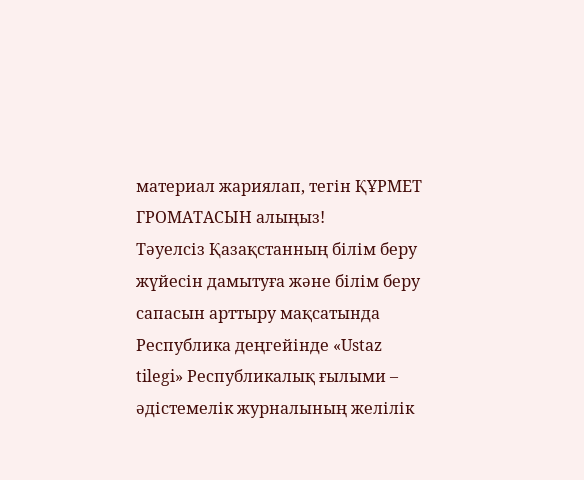материал жариялап, тегін ҚҰРМЕТ ГРОМАТАСЫН алыңыз!
Тәуелсіз Қазақстанның білім беру жүйесін дамытуға және білім беру сапасын арттыру мақсатында Республика деңгейінде «Ustaz tilegi» Республикалық ғылыми – әдістемелік журналының желілік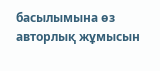басылымына өз авторлық жұмысын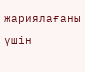жариялағаны үшін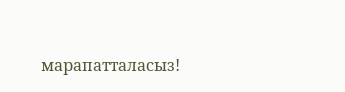марапатталасыз!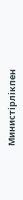Министірлікпен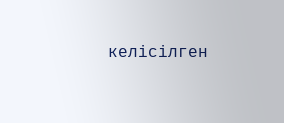келісілген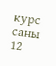курс саны 12